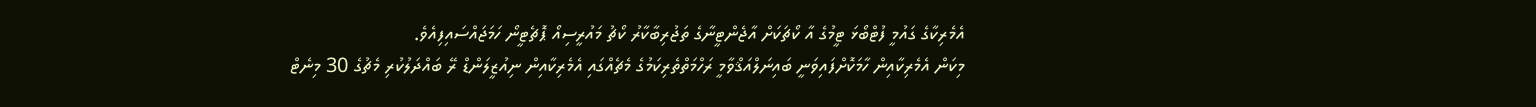އެމެރިކާގެ ގައުމީ ފުޓްބޯޅަ ޓީމުގެ އާ ކޯޗަކަށް އާޖެންޓީނާގެ ތަޖުރިބާކާރު ކޯޗު މައުރީސިއޯ ޕޮޗެޓީނޯ ހަމަޖައްސައިފިއެވެ.
މިކަން އެމެރިކާއިން ހާމަކޮށްފައިވަނީ ބައިނަލްއަޤްވާމީ ރަހްމަތްތެރިކަމުގެ މެޗެއްގައި އެމެރިކާއިން ނިއުޒީލަންޑް ރޭ ބައްދަލުކުރި މެޗުގެ 30 މިނެޓް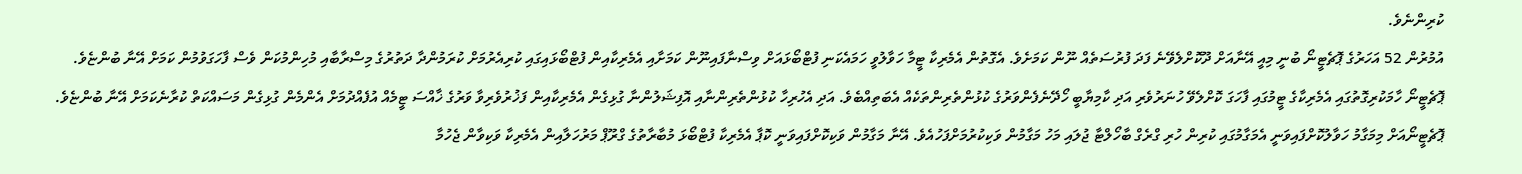ކުރިންނެވެ.
އުމުރުން 52 އަހަރުގެ ޕޮޗެޓީނޯ ބުނީ މިއީ އޭނާއަށް ދޫކޮށްލެވޭނެ ފަދަ ފުރުސަތެއް ނޫން ކަމަށެވެ. އެގޮތުން އެމެރިކާ ޓީމާ ހަވާލުވީ ހަމައެކަނި ފުޓްބޯޅައަށް ވިސްނާފައިނޫން ކަމަށާއި އެމެރިކާއިން ފުޓްބޯޅައިގައި ކުރިއެރުމަށް ކުރަމުންދާ ދަތުރުގެ މިސްރާބާއި މުހިންމުކަން ވެސް ފާހަގަވުމުން ކަމަށް އޭނާ ބުންޏެވެ.
ޕޮޗެޓީނޯ ހާމަކުރިގޮތުގައި އެމެރިކާގެ ޓީމުގައި ފާހަގަ ކޮށްލެވޭ ހުނަރުވެރި އަދި ކާމިޔާބީ ހޯދޭނެފެންވަރުގެ ކުޅުންތެރިންތަކެއް އެބަތިއްބެވެ. އަދި އެހުރިހާ ކުޅުންތެރިންނާއި އޮފިޝަލުންނާ ގުޅިގެން އެމެރިކާއިން ފަޚުރުވެރިވާ ވަރުގެ ޚާއްސަ ޓީމެއް އުފެއްދުމަށް އެންމެން ގުޅިގެން މަސައްކަތް ކުރާނެކަމަށް އޭނާ ބުންޏެވެ.
ޕޮޗެޓީނޯއަށް މިމަގާމު ހަވާލުކޮށްފައިވަނީ އެމަގާމުގައި ކުރިން ހުރި ގްރެގް ބާހޯލްޓާ ޖުލައި މަހު މަގާމުން ވަކިކުރުމަށްފަހުއެވެ. އޭނާ މަގާމުން ވަކިކޮށްފައިވަނީ ކޮޕާ އެމެރިކާ ފުޓްބޯޅަ މުބާރާތުގެ ގްރޫޕް މަރުހަލާއިން އެމެރިކާ ވަކިވާން ޖެހުމާ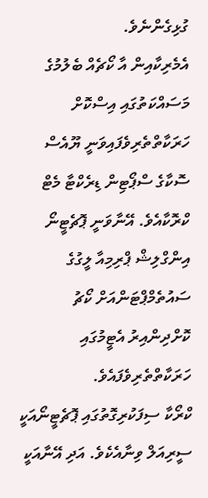ގުޅިގެންނެވެ.
އެމެރިކާއިން އާ ކޯޗެއް ބެލުމުގެ މަސައްކަތުގައި އިސްކޮށް ހަރަކާތްތެރިވެފައިވަނީ ޔޫއެސް ސޮކާގެ ސްޕޯޓިން ޑިރެކްޓާ މެޓް ކްރޮކާއެވެ. އޭނާވަނީ ޕޮޗެޓީނޯ އިންގްލިޝް ޕްރިމިއާ ލީގުގެ ސައުތެމްޕްޓަންއަށް ކޯޗު ކޮށްދިންއިރު އެޓީމުގައި ހަރަކާތްތެރިވެފައެވެ.
ކްރޯކާ ސިފަކުރިގޮތުގައި ޕޮޗެޓީނޯއަކީ ސީރިއަލް ވިނާއެކެވެ. އަދި އޭނާއަކީ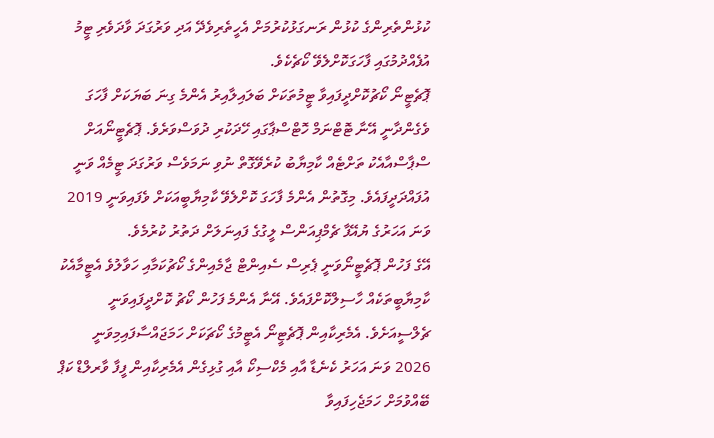ކުޅުންތެރިންގެ ކުޅުން ރަނގަޅުކުރުމަށް އެހީތެރިވެދޭ އަދި ވަރުގަދަ ވާދަވެރި ޓީމު އުފެއްދުމުގައި ފާހަގަކޮށްލެވޭ ކޯޗެކެވެ.
ޕޮޗެޓީނޯ ކޯޗުކޮށްދީފައިވާ ޓީމުތަކަށް ބަލައިލާއިރު އެންމެ ގިނަ ބަޔަކަށް ފާހަގަ ވެގެންދާނީ އޭނާ ޓޮޓްނަމް ހޮޓްސްޕާގައި ހޭދަކުރި ދުވަސްވަރެވެ. ޕޮޗެޓީނޯއަށް ސްޕާސްއާއެކު ތަށްޓެއް ކާމިޔާބު ކުރެވޭގޮތް ނުވި ނަމަވެސް ވަރުގަދަ ޓީމެއް ވަނީ އުފައްދަދީފައެވެ. މިގޮތުން އެންމެ ފާހަގަ ކޮށްލެވޭ ކާމިޔާބީއަކަށް ވެފައިވަނީ 2019 ވަނަ އަހަރުގެ ޔުއޭފާ ޗެމްޕިއަންސް ލީގުގެ ފައިނަލަށް ދަތުރު ކުރުމެވެ.
އޭގެ ފަހުން ޕޮޗެޓީނޯވަނީ ޕެރިސް ސެއިންޓް ޖާމެއިންގެ ކޯޗުކަމާއި ހަވާލުވެ އެޓީމާއެކު ކާމިޔާބީތަކެއް ހާސިލްކޮށްފައެވެ. އޭނާ އެންމެ ފަހުން ކޯޗު ކޮށްދީފައިވަނީ ޗެލްސީއަށެވެ. އެމެރިކާއިން ޕޮޗެޓީނޯ އެޓީމުގެ ކޯޗަކަށް ހަމަޖައްސާފައިމިވަނީ 2026 ވަނަ އަހަރު ކެނެޑާ އާއި މެކްސިކޯ އާއި ގުޅިގެން އެމެރިކާއިން ފީފާ ވާރލްޑް ކަޕް ބޭއްވުމަށް ހަމަޖެހިފައިވާ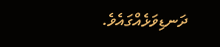ދަނޑިވަޅެއްގައެވެ.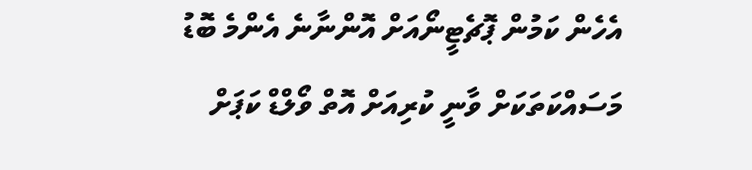އެހެން ކަމުން ޕޮޗެޓީނޯއަށް އޮންނާނެ އެންމެ ބޮޑު މަސައްކަތަކަށް ވާނީ ކުރިއަށް އޮތް ވޯލްޑް ކަޕަށް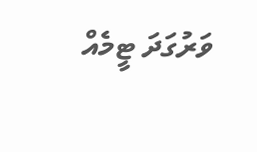ވަރުގަދަ ޓީމެއް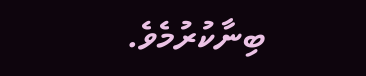ބިނާކުރުމެވެ.